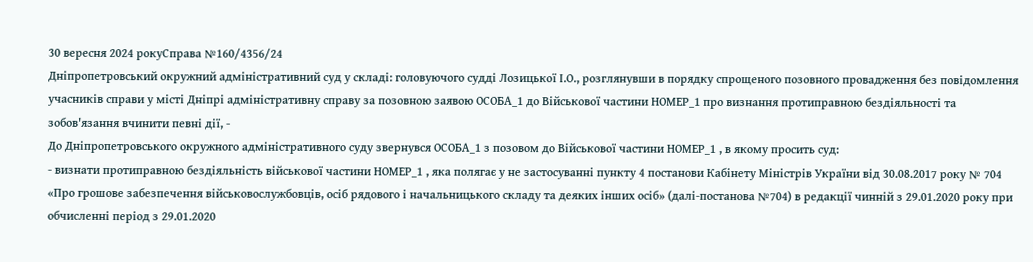30 вересня 2024 рокуСправа №160/4356/24
Дніпропетровський окружний адміністративний суд у складі: головуючого судді Лозицької І.О., розглянувши в порядку спрощеного позовного провадження без повідомлення учасників справи у місті Дніпрі адміністративну справу за позовною заявою ОСОБА_1 до Військової частини НОМЕР_1 про визнання протиправною бездіяльності та зобов'язання вчинити певні дії, -
До Дніпропетровського окружного адміністративного суду звернувся ОСОБА_1 з позовом до Військової частини НОМЕР_1 , в якому просить суд:
- визнати протиправною бездіяльність військової частини НОМЕР_1 , яка полягає у не застосуванні пункту 4 постанови Кабінету Міністрів України від 30.08.2017 року № 704 «Про грошове забезпечення військовослужбовців, осіб рядового і начальницького складу та деяких інших осіб» (далі-постанова №704) в редакції чинній з 29.01.2020 року при обчисленні період з 29.01.2020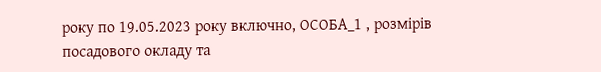року по 19.05.2023 року включно, ОСОБА_1 , розмірів посадового окладу та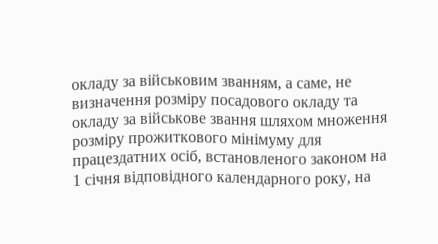окладу за військовим званням, а саме, не визначення розміру посадового окладу та окладу за військове звання шляхом множення розміру прожиткового мінімуму для працездатних осіб, встановленого законом на 1 січня відповідного календарного року, на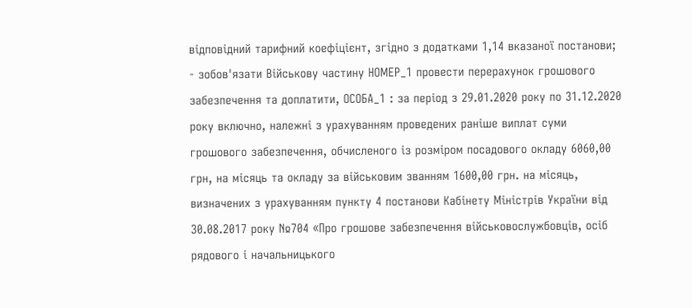відповідний тарифний коефіцієнт, згідно з додатками 1,14 вказаної постанови;
- зобов'язати Військову частину НОМЕР_1 провести перерахунок грошового забезпечення та доплатити, ОСОБА_1 : за період з 29.01.2020 року по 31.12.2020 року включно, належні з урахуванням проведених раніше виплат суми грошового забезпечення, обчисленого із розміром посадового окладу 6060,00 грн, на місяць та окладу за військовим званням 1600,00 грн. на місяць, визначених з урахуванням пункту 4 постанови Кабінету Міністрів України від 30.08.2017 року №704 «Про грошове забезпечення військовослужбовців, осіб рядового і начальницького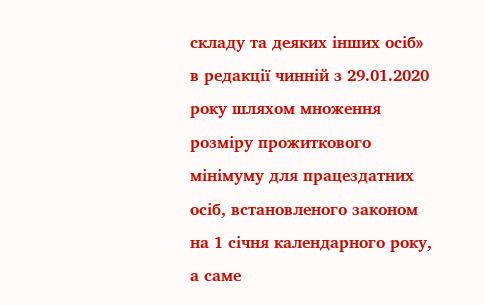складу та деяких інших осіб» в редакції чинній з 29.01.2020 року шляхом множення розміру прожиткового мінімуму для працездатних осіб, встановленого законом на 1 січня календарного року, а саме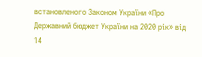встановленого Законом України «Про Державний бюджет України на 2020 рік» від 14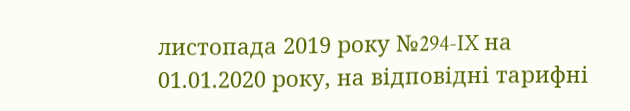листопада 2019 року №294-IX на 01.01.2020 року, на відповідні тарифні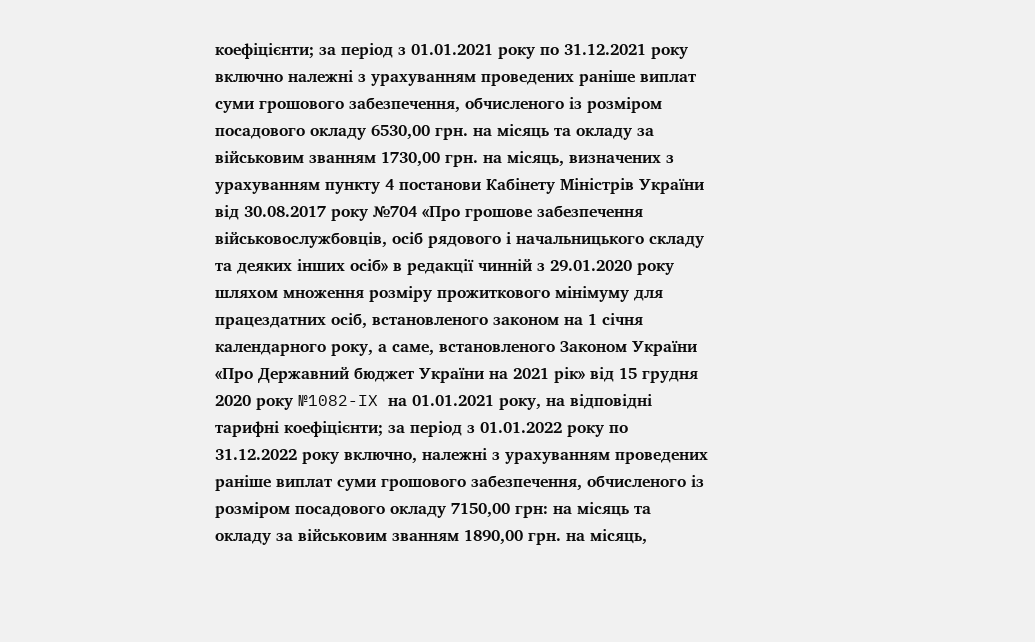коефіцієнти; за період з 01.01.2021 року по 31.12.2021 року включно належні з урахуванням проведених раніше виплат суми грошового забезпечення, обчисленого із розміром посадового окладу 6530,00 грн. на місяць та окладу за військовим званням 1730,00 грн. на місяць, визначених з урахуванням пункту 4 постанови Кабінету Міністрів України від 30.08.2017 року №704 «Про грошове забезпечення військовослужбовців, осіб рядового і начальницького складу та деяких інших осіб» в редакції чинній з 29.01.2020 року шляхом множення розміру прожиткового мінімуму для працездатних осіб, встановленого законом на 1 січня календарного року, а саме, встановленого Законом України «Про Державний бюджет України на 2021 рік» від 15 грудня 2020 року №1082-IX на 01.01.2021 року, на відповідні тарифні коефіцієнти; за період з 01.01.2022 року по 31.12.2022 року включно, належні з урахуванням проведених раніше виплат суми грошового забезпечення, обчисленого із розміром посадового окладу 7150,00 грн: на місяць та окладу за військовим званням 1890,00 грн. на місяць,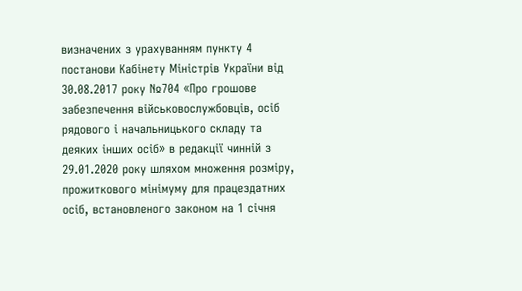визначених з урахуванням пункту 4 постанови Кабінету Міністрів України від 30.08.2017 року №704 «Про грошове забезпечення військовослужбовців, осіб рядового і начальницького складу та деяких інших осіб» в редакції чинній з 29.01.2020 року шляхом множення розміру, прожиткового мінімуму для працездатних осіб, встановленого законом на 1 січня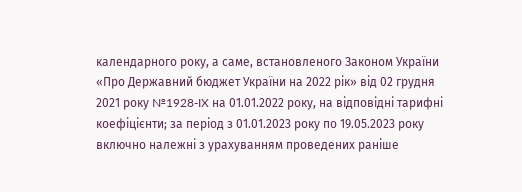календарного року, а саме, встановленого Законом України «Про Державний бюджет України на 2022 рік» від 02 грудня 2021 року №1928-IX на 01.01.2022 року, на відповідні тарифні коефіцієнти; за період з 01.01.2023 року по 19.05.2023 року включно належні з урахуванням проведених раніше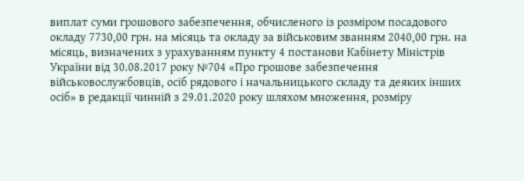виплат суми грошового забезпечення, обчисленого із розміром посадового окладу 7730,00 грн. на місяць та окладу за військовим званням 2040,00 грн. на місяць, визначених з урахуванням пункту 4 постанови Кабінету Міністрів України від 30.08.2017 року №704 «Про грошове забезпечення військовослужбовців, осіб рядового і начальницького складу та деяких інших осіб» в редакції чинній з 29.01.2020 року шляхом множення, розміру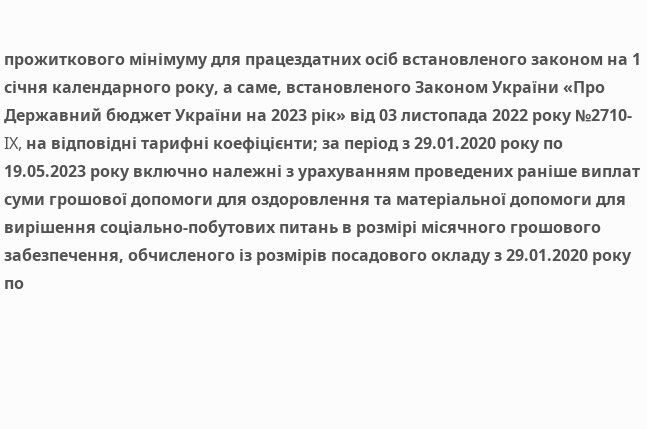прожиткового мінімуму для працездатних осіб встановленого законом на 1 січня календарного року, а саме, встановленого Законом України «Про Державний бюджет України на 2023 рік» від 03 листопада 2022 року №2710-IX, на відповідні тарифні коефіцієнти; за період з 29.01.2020 року по 19.05.2023 року включно належні з урахуванням проведених раніше виплат суми грошової допомоги для оздоровлення та матеріальної допомоги для вирішення соціально-побутових питань в розмірі місячного грошового забезпечення, обчисленого із розмірів посадового окладу з 29.01.2020 року по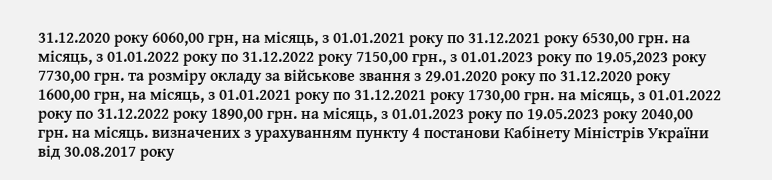31.12.2020 року 6060,00 грн, на місяць, з 01.01.2021 року по 31.12.2021 року 6530,00 грн. на місяць, з 01.01.2022 року по 31.12.2022 року 7150,00 грн., з 01.01.2023 року по 19.05,2023 року 7730,00 грн. та розміру окладу за військове звання з 29.01.2020 року по 31.12.2020 року 1600,00 грн, на місяць, з 01.01.2021 року по 31.12.2021 року 1730,00 грн. на місяць, з 01.01.2022 року по 31.12.2022 року 1890,00 грн. на місяць, з 01.01.2023 року по 19.05.2023 року 2040,00 грн. на місяць. визначених з урахуванням пункту 4 постанови Кабінету Міністрів України від 30.08.2017 року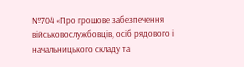№704 «Про грошове забезпечення військовослужбовців, осіб рядового і начальницького складу та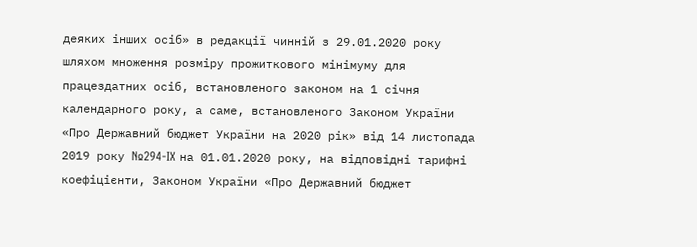деяких інших осіб» в редакції чинній з 29.01.2020 року шляхом множення розміру прожиткового мінімуму для працездатних осіб, встановленого законом на 1 січня календарного року, а саме, встановленого Законом України «Про Державний бюджет України на 2020 рік» від 14 листопада 2019 року №294-IX на 01.01.2020 року, на відповідні тарифні коефіцієнти, Законом України «Про Державний бюджет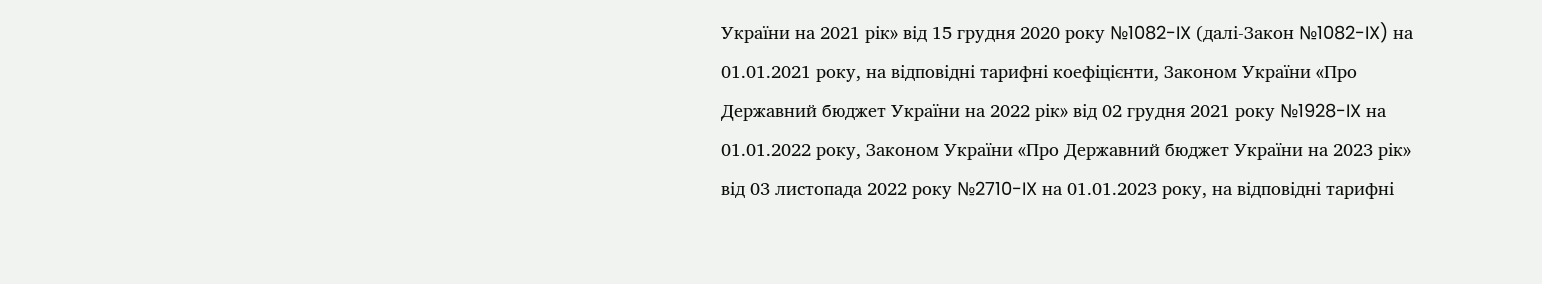України на 2021 рік» від 15 грудня 2020 року №1082-IX (далі-Закон №1082-IX) на 01.01.2021 року, на відповідні тарифні коефіцієнти, Законом України «Про Державний бюджет України на 2022 рік» від 02 грудня 2021 року №1928-IX на 01.01.2022 року, Законом України «Про Державний бюджет України на 2023 рік» від 03 листопада 2022 року №2710-IX на 01.01.2023 року, на відповідні тарифні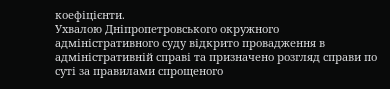коефіцієнти.
Ухвалою Дніпропетровського окружного адміністративного суду відкрито провадження в адміністративній справі та призначено розгляд справи по суті за правилами спрощеного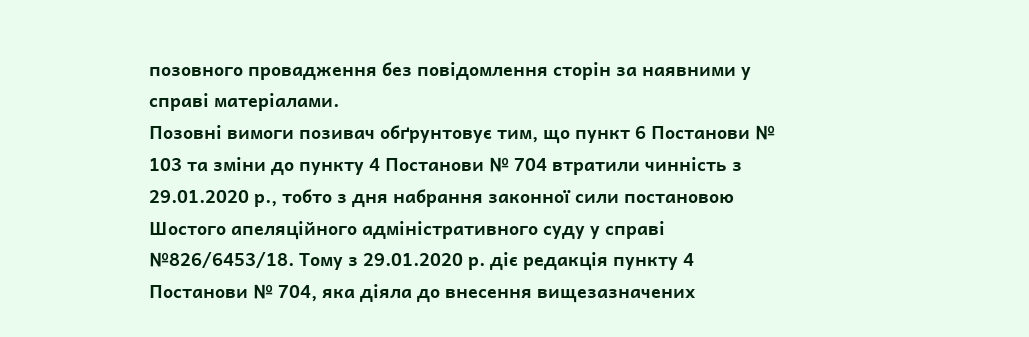позовного провадження без повідомлення сторін за наявними у справі матеріалами.
Позовні вимоги позивач обґрунтовує тим, що пункт 6 Постанови № 103 та зміни до пункту 4 Постанови № 704 втратили чинність з 29.01.2020 р., тобто з дня набрання законної сили постановою Шостого апеляційного адміністративного суду у справі №826/6453/18. Тому з 29.01.2020 р. діє редакція пункту 4 Постанови № 704, яка діяла до внесення вищезазначених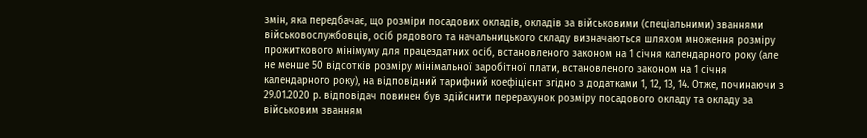змін, яка передбачає, що розміри посадових окладів, окладів за військовими (спеціальними) званнями військовослужбовців, осіб рядового та начальницького складу визначаються шляхом множення розміру прожиткового мінімуму для працездатних осіб, встановленого законом на 1 січня календарного року (але не менше 50 відсотків розміру мінімальної заробітної плати, встановленого законом на 1 січня календарного року), на відповідний тарифний коефіцієнт згідно з додатками 1, 12, 13, 14. Отже, починаючи з 29.01.2020 р. відповідач повинен був здійснити перерахунок розміру посадового окладу та окладу за військовим званням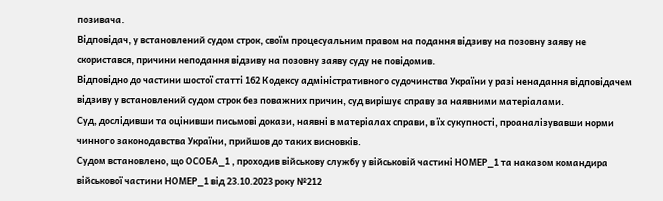позивача.
Відповідач, у встановлений судом строк, своїм процесуальним правом на подання відзиву на позовну заяву не скористався, причини неподання відзиву на позовну заяву суду не повідомив.
Відповідно до частини шостої статті 162 Кодексу адміністративного судочинства України у разі ненадання відповідачем відзиву у встановлений судом строк без поважних причин, суд вирішує справу за наявними матеріалами.
Суд, дослідивши та оцінивши письмові докази, наявні в матеріалах справи, в їх сукупності, проаналізувавши норми чинного законодавства України, прийшов до таких висновків.
Судом встановлено, що ОСОБА_1 , проходив військову службу у військовій частині НОМЕР_1 та наказом командира військової частини НОМЕР_1 від 23.10.2023 року №212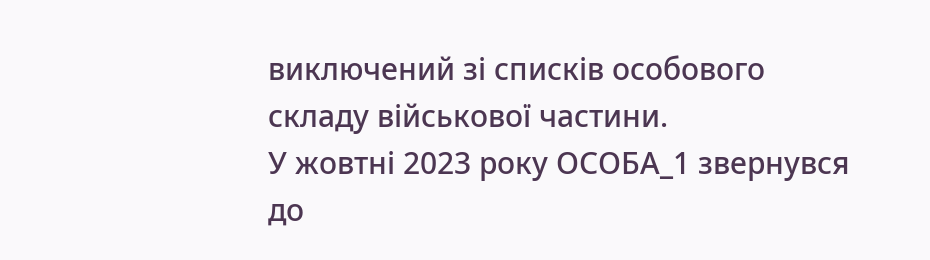виключений зі списків особового складу військової частини.
У жовтні 2023 року ОСОБА_1 звернувся до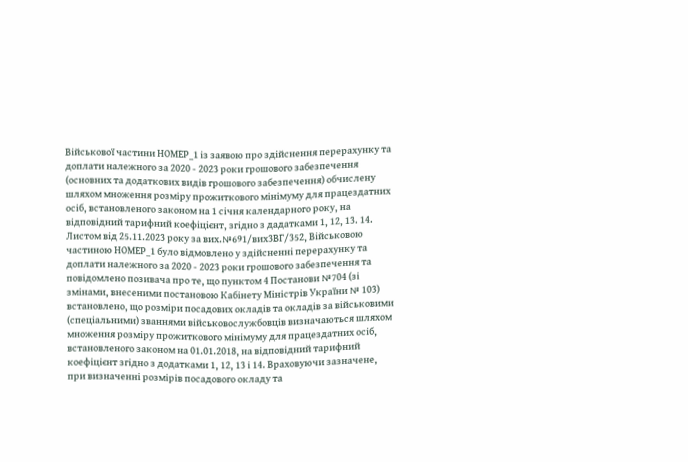Військової частини НОМЕР_1 із заявою про здійснення перерахунку та доплати належного за 2020 - 2023 роки грошового забезпечення (основних та додаткових видів грошового забезпечення) обчислену шляхом множення розміру прожиткового мінімуму для працездатних осіб, встановленого законом на 1 січня календарного року, на відповідний тарифний коефіцієнт, згідно з дадатками 1, 12, 13. 14.
Листом від 25.11.2023 року за вих.№691/вих3ВГ/352, Військовою частиною НОМЕР_1 було відмовлено у здійсненні перерахунку та доплати належного за 2020 - 2023 роки грошового забезпечення та повідомлено позивача про те, що пунктом 4 Постанови №704 (зі змінами, внесеними постановою Кабінету Міністрів України № 103) встановлено, що розміри посадових окладів та окладів за військовими (спеціальними) званнями військовослужбовців визначаються шляхом множення розміру прожиткового мінімуму для працездатних осіб, встановленого законом на 01.01.2018, на відповідний тарифний коефіцієнт згідно з додатками 1, 12, 13 і 14. Враховуючи зазначене, при визначенні розмірів посадового окладу та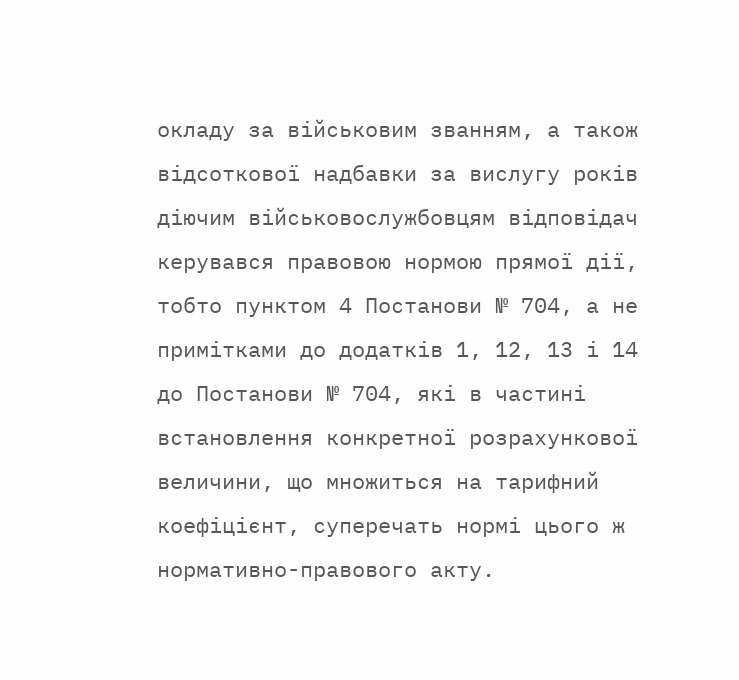окладу за військовим званням, а також відсоткової надбавки за вислугу років діючим військовослужбовцям відповідач керувався правовою нормою прямої дії, тобто пунктом 4 Постанови № 704, а не примітками до додатків 1, 12, 13 і 14 до Постанови № 704, які в частині встановлення конкретної розрахункової величини, що множиться на тарифний коефіцієнт, суперечать нормі цього ж нормативно-правового акту.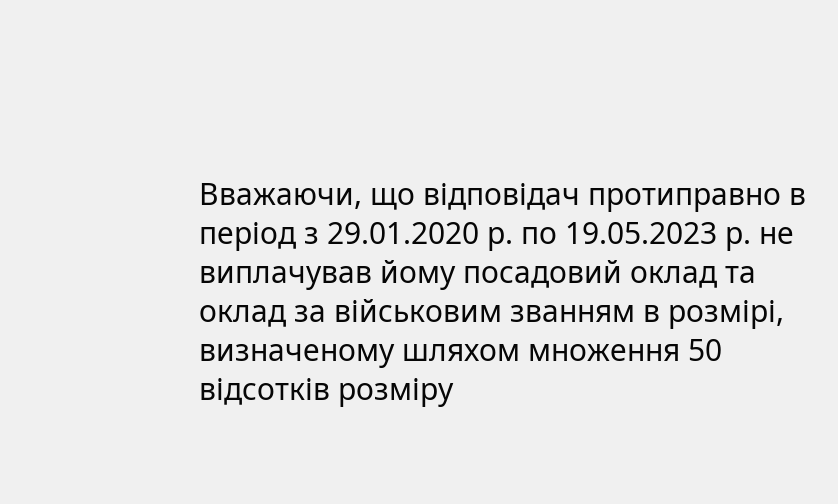Вважаючи, що відповідач протиправно в період з 29.01.2020 р. по 19.05.2023 р. не виплачував йому посадовий оклад та оклад за військовим званням в розмірі, визначеному шляхом множення 50 відсотків розміру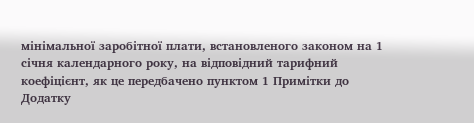мінімальної заробітної плати, встановленого законом на 1 січня календарного року, на відповідний тарифний коефіцієнт, як це передбачено пунктом 1 Примітки до Додатку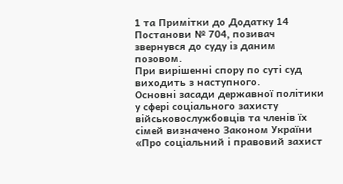1 та Примітки до Додатку 14 Постанови № 704, позивач звернувся до суду із даним позовом.
При вирішенні спору по суті суд виходить з наступного.
Основні засади державної політики у сфері соціального захисту військовослужбовців та членів їх сімей визначено Законом України «Про соціальний і правовий захист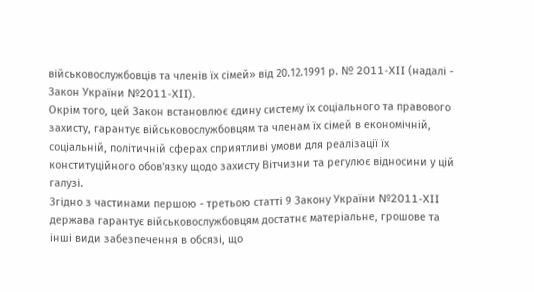військовослужбовців та членів їх сімей» від 20.12.1991 р. № 2011-XII (надалі - Закон України №2011-XII).
Окрім того, цей Закон встановлює єдину систему їх соціального та правового захисту, гарантує військовослужбовцям та членам їх сімей в економічній, соціальній, політичній сферах сприятливі умови для реалізації їх конституційного обов'язку щодо захисту Вітчизни та регулює відносини у цій галузі.
Згідно з частинами першою - третьою статті 9 Закону України №2011-XII держава гарантує військовослужбовцям достатнє матеріальне, грошове та інші види забезпечення в обсязі, що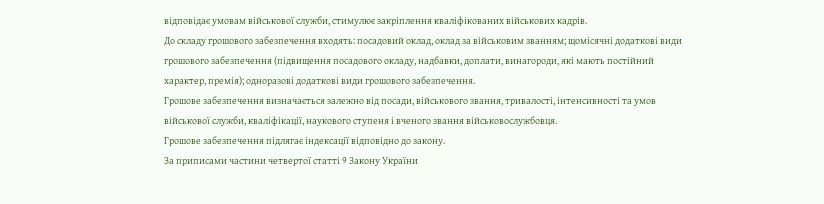відповідає умовам військової служби, стимулює закріплення кваліфікованих військових кадрів.
До складу грошового забезпечення входять: посадовий оклад, оклад за військовим званням; щомісячні додаткові види грошового забезпечення (підвищення посадового окладу, надбавки, доплати, винагороди, які мають постійний характер, премія); одноразові додаткові види грошового забезпечення.
Грошове забезпечення визначається залежно від посади, військового звання, тривалості, інтенсивності та умов військової служби, кваліфікації, наукового ступеня і вченого звання військовослужбовця.
Грошове забезпечення підлягає індексації відповідно до закону.
За приписами частини четвертої статті 9 Закону України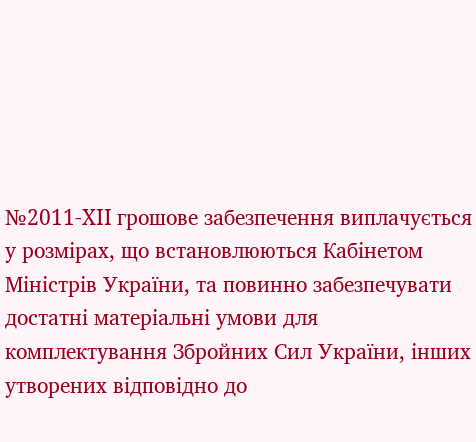№2011-XII грошове забезпечення виплачується у розмірах, що встановлюються Кабінетом Міністрів України, та повинно забезпечувати достатні матеріальні умови для комплектування Збройних Сил України, інших утворених відповідно до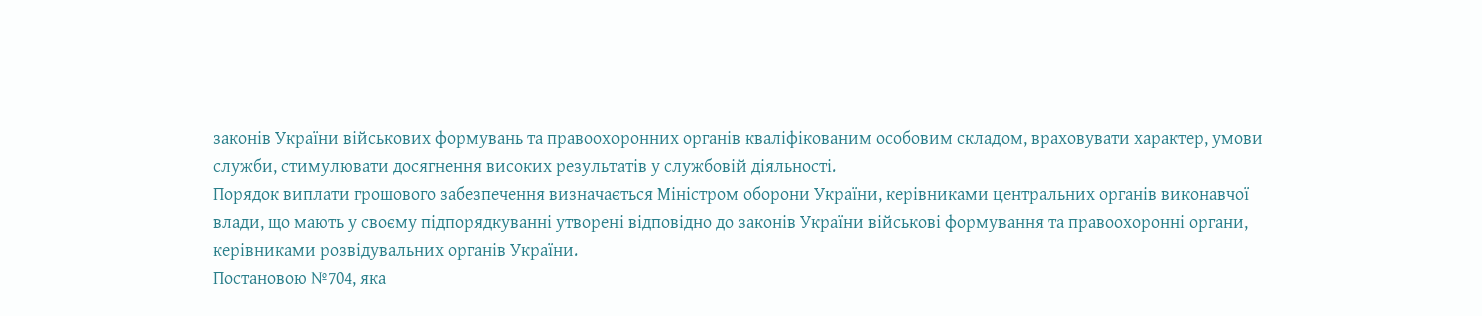законів України військових формувань та правоохоронних органів кваліфікованим особовим складом, враховувати характер, умови служби, стимулювати досягнення високих результатів у службовій діяльності.
Порядок виплати грошового забезпечення визначається Міністром оборони України, керівниками центральних органів виконавчої влади, що мають у своєму підпорядкуванні утворені відповідно до законів України військові формування та правоохоронні органи, керівниками розвідувальних органів України.
Постановою №704, яка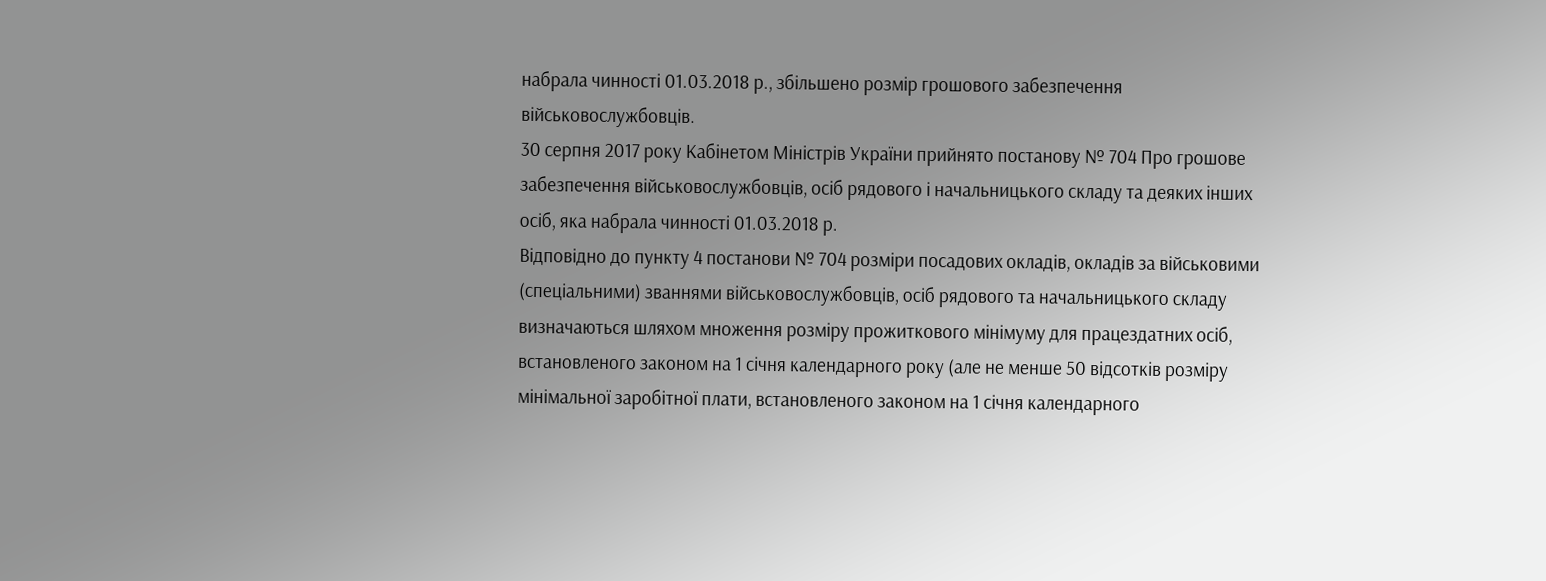набрала чинності 01.03.2018 р., збільшено розмір грошового забезпечення військовослужбовців.
30 серпня 2017 року Кабінетом Міністрів України прийнято постанову № 704 Про грошове забезпечення військовослужбовців, осіб рядового і начальницького складу та деяких інших осіб, яка набрала чинності 01.03.2018 р.
Відповідно до пункту 4 постанови № 704 розміри посадових окладів, окладів за військовими (спеціальними) званнями військовослужбовців, осіб рядового та начальницького складу визначаються шляхом множення розміру прожиткового мінімуму для працездатних осіб, встановленого законом на 1 січня календарного року (але не менше 50 відсотків розміру мінімальної заробітної плати, встановленого законом на 1 січня календарного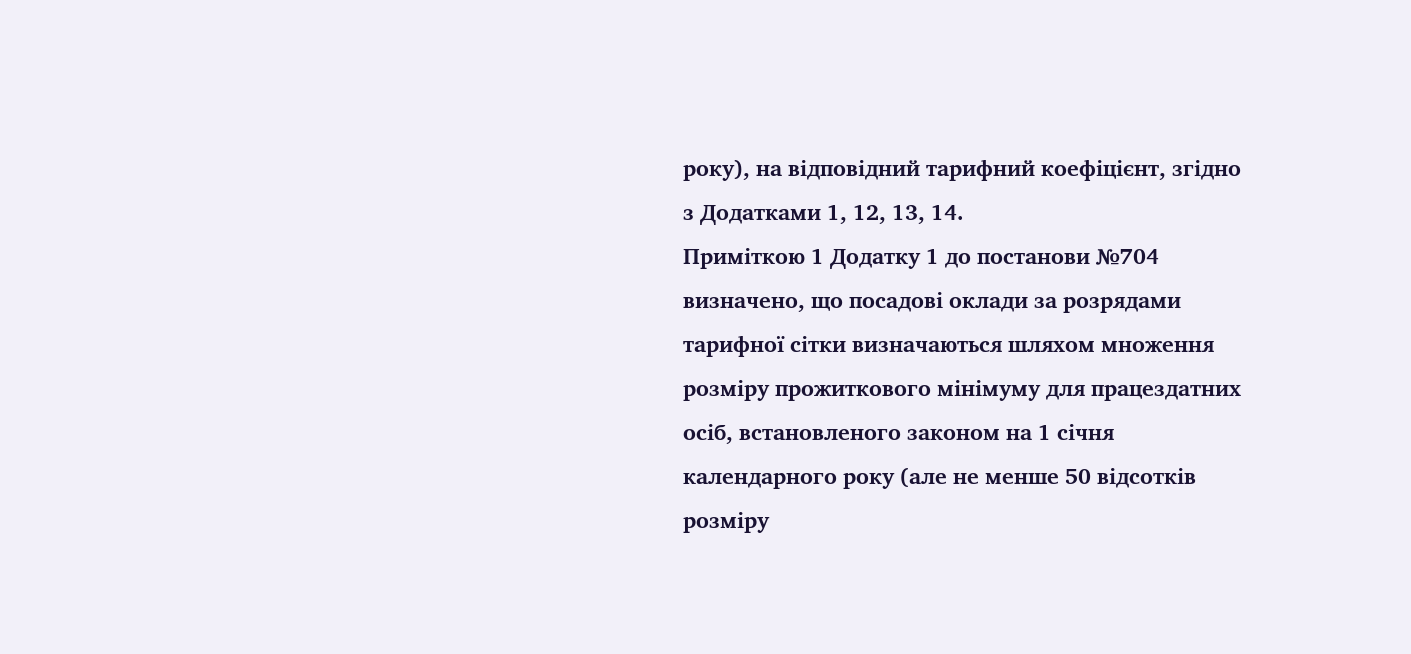року), на відповідний тарифний коефіцієнт, згідно з Додатками 1, 12, 13, 14.
Приміткою 1 Додатку 1 до постанови №704 визначено, що посадові оклади за розрядами тарифної сітки визначаються шляхом множення розміру прожиткового мінімуму для працездатних осіб, встановленого законом на 1 січня календарного року (але не менше 50 відсотків розміру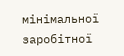мінімальної заробітної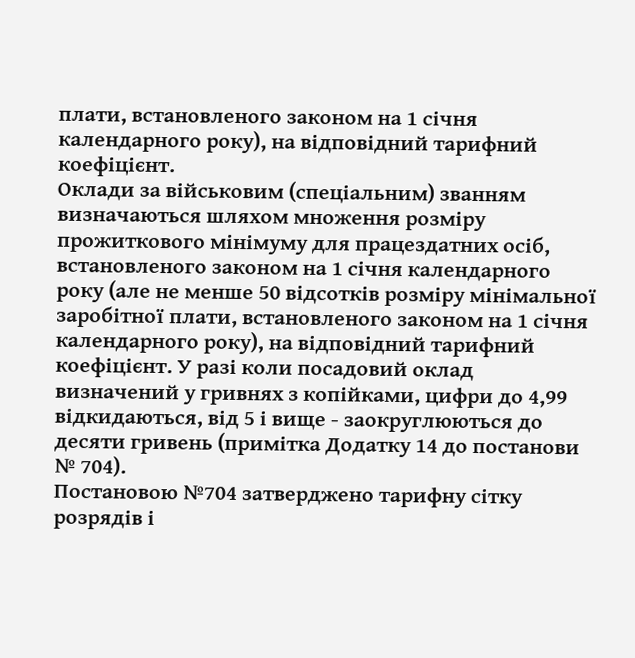плати, встановленого законом на 1 січня календарного року), на відповідний тарифний коефіцієнт.
Оклади за військовим (спеціальним) званням визначаються шляхом множення розміру прожиткового мінімуму для працездатних осіб, встановленого законом на 1 січня календарного року (але не менше 50 відсотків розміру мінімальної заробітної плати, встановленого законом на 1 січня календарного року), на відповідний тарифний коефіцієнт. У разі коли посадовий оклад визначений у гривнях з копійками, цифри до 4,99 відкидаються, від 5 і вище - заокруглюються до десяти гривень (примітка Додатку 14 до постанови № 704).
Постановою №704 затверджено тарифну сітку розрядів і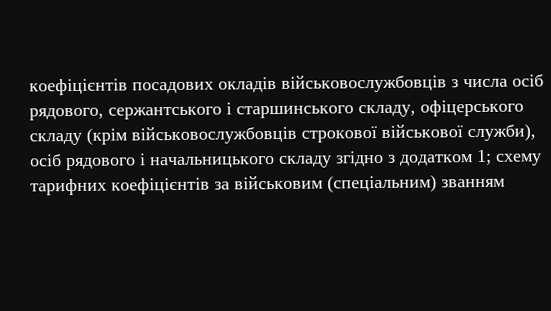коефіцієнтів посадових окладів військовослужбовців з числа осіб рядового, сержантського і старшинського складу, офіцерського складу (крім військовослужбовців строкової військової служби), осіб рядового і начальницького складу згідно з додатком 1; схему тарифних коефіцієнтів за військовим (спеціальним) званням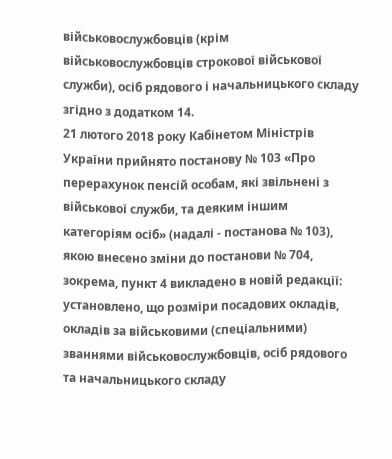військовослужбовців (крім військовослужбовців строкової військової служби), осіб рядового і начальницького складу згідно з додатком 14.
21 лютого 2018 року Кабінетом Міністрів України прийнято постанову № 103 «Про перерахунок пенсій особам, які звільнені з військової служби, та деяким іншим категоріям осіб» (надалі - постанова № 103), якою внесено зміни до постанови № 704, зокрема, пункт 4 викладено в новій редакції: установлено, що розміри посадових окладів, окладів за військовими (спеціальними) званнями військовослужбовців, осіб рядового та начальницького складу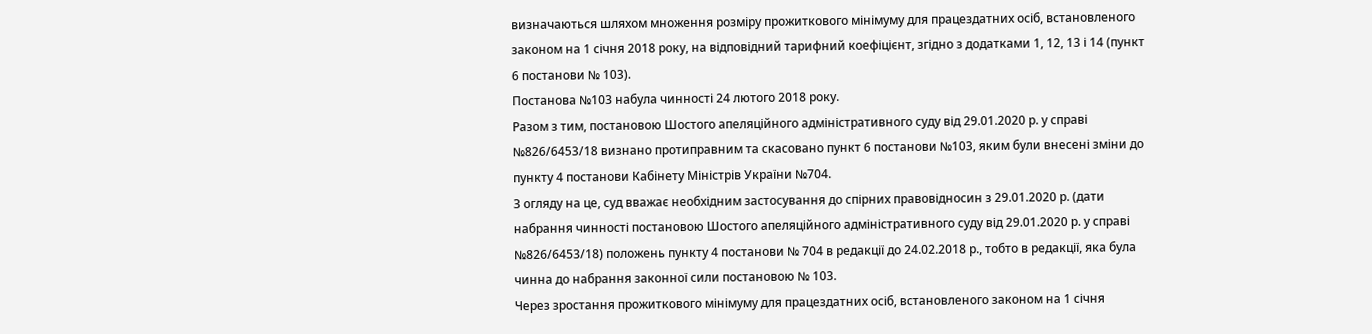визначаються шляхом множення розміру прожиткового мінімуму для працездатних осіб, встановленого законом на 1 січня 2018 року, на відповідний тарифний коефіцієнт, згідно з додатками 1, 12, 13 і 14 (пункт 6 постанови № 103).
Постанова №103 набула чинності 24 лютого 2018 року.
Разом з тим, постановою Шостого апеляційного адміністративного суду від 29.01.2020 р. у справі №826/6453/18 визнано протиправним та скасовано пункт 6 постанови №103, яким були внесені зміни до пункту 4 постанови Кабінету Міністрів України №704.
З огляду на це, суд вважає необхідним застосування до спірних правовідносин з 29.01.2020 р. (дати набрання чинності постановою Шостого апеляційного адміністративного суду від 29.01.2020 р. у справі №826/6453/18) положень пункту 4 постанови № 704 в редакції до 24.02.2018 р., тобто в редакції, яка була чинна до набрання законної сили постановою № 103.
Через зростання прожиткового мінімуму для працездатних осіб, встановленого законом на 1 січня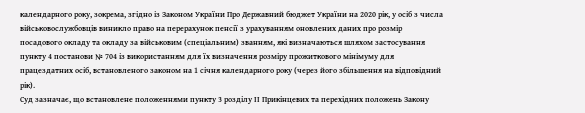календарного року, зокрема, згідно із Законом України Про Державний бюджет України на 2020 рік, у осіб з числа військовослужбовців виникло право на перерахунок пенсії з урахуванням оновлених даних про розмір посадового окладу та окладу за військовим (спеціальним) званням, які визначаються шляхом застосування пункту 4 постанови № 704 із використанням для їх визначення розміру прожиткового мінімуму для працездатних осіб, встановленого законом на 1 січня календарного року (через його збільшення на відповідний рік).
Суд зазначає, що встановлене положеннями пункту 3 розділу ІІ Прикінцевих та перехідних положень Закону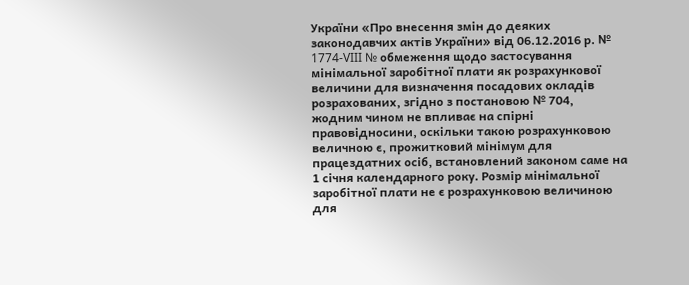України «Про внесення змін до деяких законодавчих актів України» від 06.12.2016 р. № 1774-VIII № обмеження щодо застосування мінімальної заробітної плати як розрахункової величини для визначення посадових окладів розрахованих, згідно з постановою № 704, жодним чином не впливає на спірні правовідносини, оскільки такою розрахунковою величною є, прожитковий мінімум для працездатних осіб, встановлений законом саме на 1 січня календарного року. Розмір мінімальної заробітної плати не є розрахунковою величиною для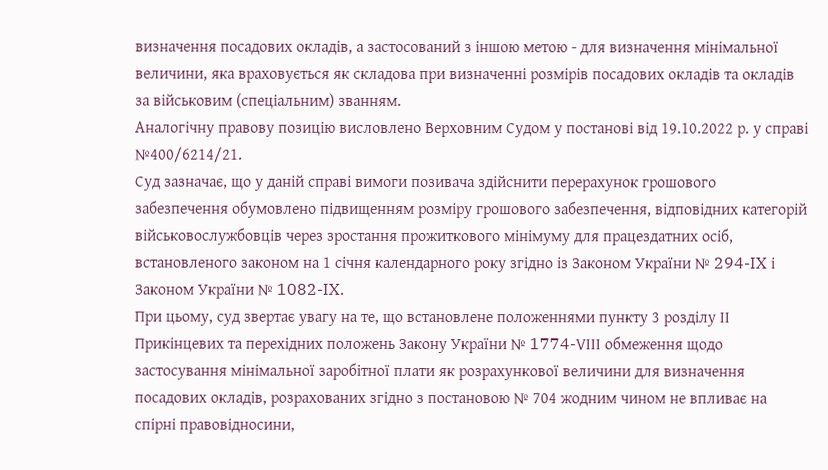визначення посадових окладів, а застосований з іншою метою - для визначення мінімальної величини, яка враховується як складова при визначенні розмірів посадових окладів та окладів за військовим (спеціальним) званням.
Аналогічну правову позицію висловлено Верховним Судом у постанові від 19.10.2022 р. у справі №400/6214/21.
Суд зазначає, що у даній справі вимоги позивача здійснити перерахунок грошового забезпечення обумовлено підвищенням розміру грошового забезпечення, відповідних категорій військовослужбовців через зростання прожиткового мінімуму для працездатних осіб, встановленого законом на 1 січня календарного року згідно із Законом України № 294-IX і Законом України № 1082-IX.
При цьому, суд звертає увагу на те, що встановлене положеннями пункту 3 розділу ІІ Прикінцевих та перехідних положень Закону України № 1774-VІІІ обмеження щодо застосування мінімальної заробітної плати як розрахункової величини для визначення посадових окладів, розрахованих згідно з постановою № 704 жодним чином не впливає на спірні правовідносини,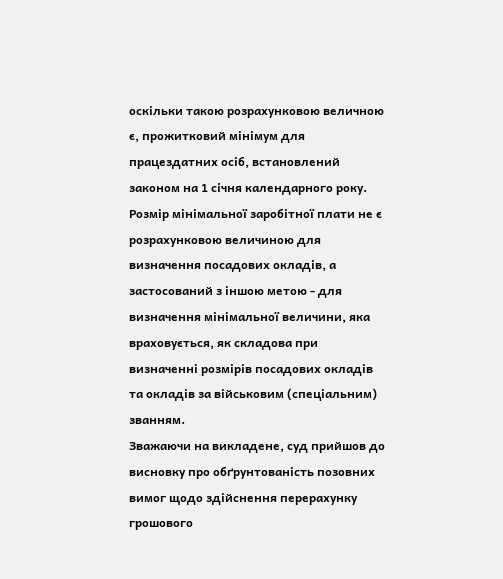оскільки такою розрахунковою величною є, прожитковий мінімум для працездатних осіб, встановлений законом на 1 січня календарного року. Розмір мінімальної заробітної плати не є розрахунковою величиною для визначення посадових окладів, а застосований з іншою метою - для визначення мінімальної величини, яка враховується, як складова при визначенні розмірів посадових окладів та окладів за військовим (спеціальним) званням.
Зважаючи на викладене, суд прийшов до висновку про обґрунтованість позовних вимог щодо здійснення перерахунку грошового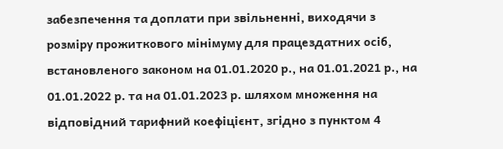забезпечення та доплати при звільненні, виходячи з розміру прожиткового мінімуму для працездатних осіб, встановленого законом на 01.01.2020 р., на 01.01.2021 р., на 01.01.2022 р. та на 01.01.2023 р. шляхом множення на відповідний тарифний коефіцієнт, згідно з пунктом 4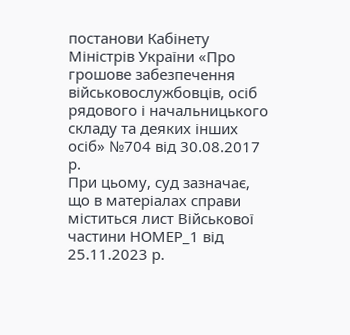постанови Кабінету Міністрів України «Про грошове забезпечення військовослужбовців, осіб рядового і начальницького складу та деяких інших осіб» №704 від 30.08.2017 р.
При цьому, суд зазначає, що в матеріалах справи міститься лист Військової частини НОМЕР_1 від 25.11.2023 р.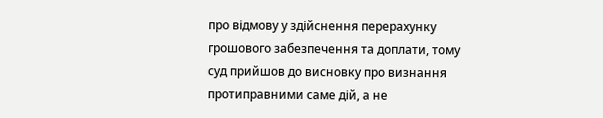про відмову у здійснення перерахунку грошового забезпечення та доплати, тому суд прийшов до висновку про визнання протиправними саме дій, а не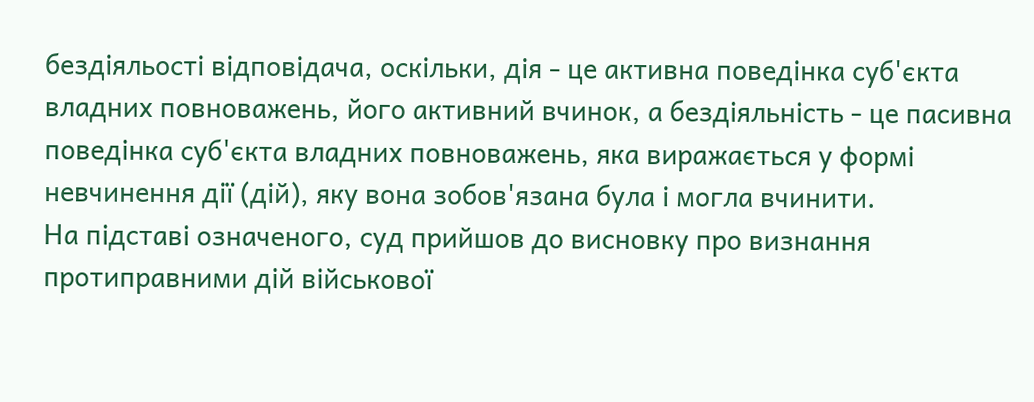бездіяльості відповідача, оскільки, дія - це активна поведінка суб'єкта владних повноважень, його активний вчинок, а бездіяльність - це пасивна поведінка суб'єкта владних повноважень, яка виражається у формі невчинення дії (дій), яку вона зобов'язана була і могла вчинити.
На підставі означеного, суд прийшов до висновку про визнання протиправними дій військової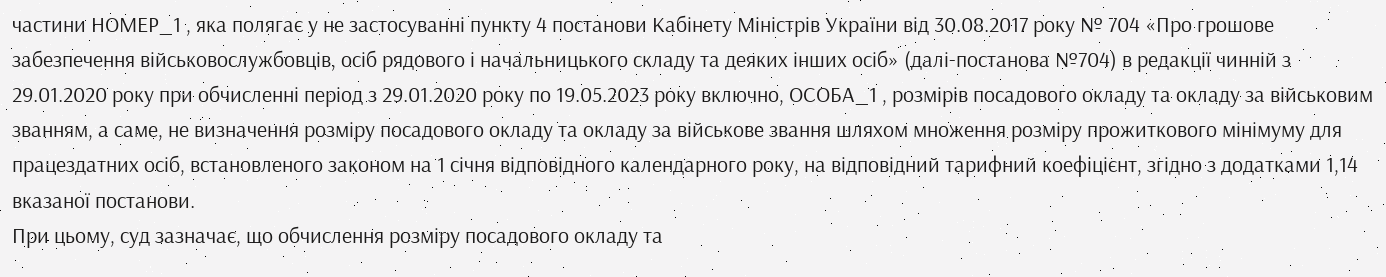частини НОМЕР_1 , яка полягає у не застосуванні пункту 4 постанови Кабінету Міністрів України від 30.08.2017 року № 704 «Про грошове забезпечення військовослужбовців, осіб рядового і начальницького складу та деяких інших осіб» (далі-постанова №704) в редакції чинній з 29.01.2020 року при обчисленні період з 29.01.2020 року по 19.05.2023 року включно, ОСОБА_1 , розмірів посадового окладу та окладу за військовим званням, а саме, не визначення розміру посадового окладу та окладу за військове звання шляхом множення розміру прожиткового мінімуму для працездатних осіб, встановленого законом на 1 січня відповідного календарного року, на відповідний тарифний коефіцієнт, згідно з додатками 1,14 вказаної постанови.
При цьому, суд зазначає, що обчислення розміру посадового окладу та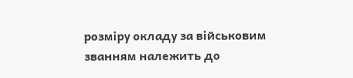розміру окладу за військовим званням належить до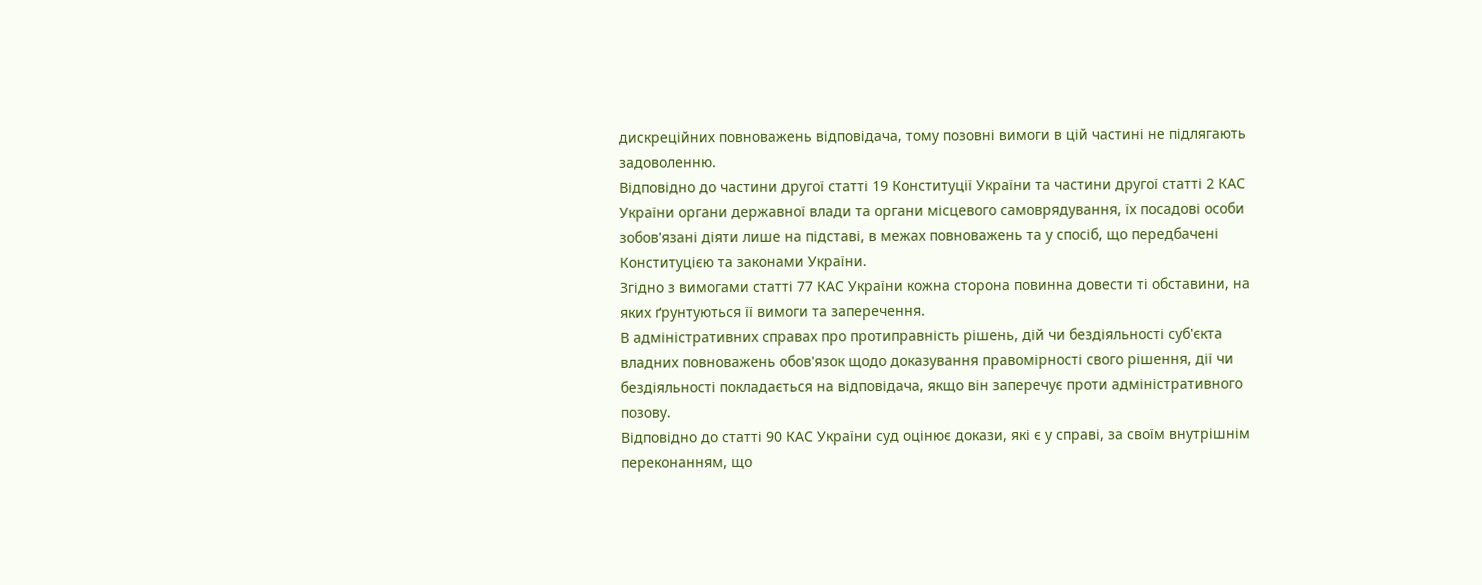дискреційних повноважень відповідача, тому позовні вимоги в цій частині не підлягають задоволенню.
Відповідно до частини другої статті 19 Конституції України та частини другої статті 2 КАС України органи державної влади та органи місцевого самоврядування, їх посадові особи зобов'язані діяти лише на підставі, в межах повноважень та у спосіб, що передбачені Конституцією та законами України.
Згідно з вимогами статті 77 КАС України кожна сторона повинна довести ті обставини, на яких ґрунтуються її вимоги та заперечення.
В адміністративних справах про протиправність рішень, дій чи бездіяльності суб'єкта владних повноважень обов'язок щодо доказування правомірності свого рішення, дії чи бездіяльності покладається на відповідача, якщо він заперечує проти адміністративного позову.
Відповідно до статті 90 КАС України суд оцінює докази, які є у справі, за своїм внутрішнім переконанням, що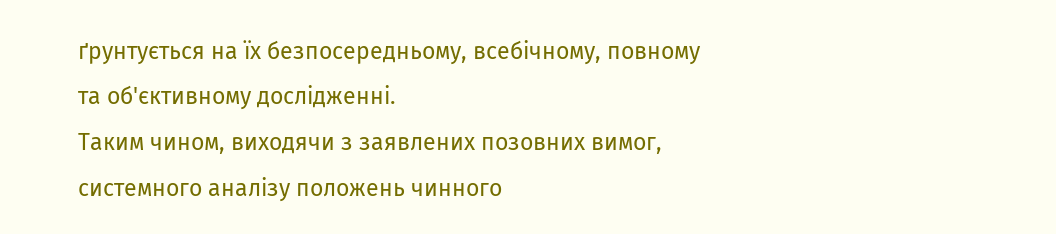ґрунтується на їх безпосередньому, всебічному, повному та об'єктивному дослідженні.
Таким чином, виходячи з заявлених позовних вимог, системного аналізу положень чинного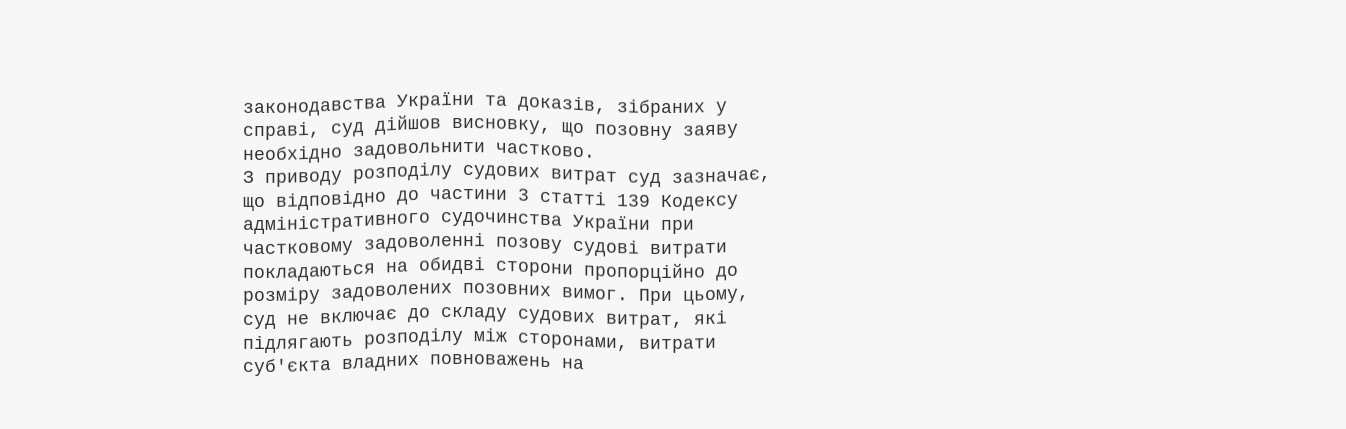законодавства України та доказів, зібраних у справі, суд дійшов висновку, що позовну заяву необхідно задовольнити частково.
З приводу розподілу судових витрат суд зазначає, що відповідно до частини 3 статті 139 Кодексу адміністративного судочинства України при частковому задоволенні позову судові витрати покладаються на обидві сторони пропорційно до розміру задоволених позовних вимог. При цьому, суд не включає до складу судових витрат, які підлягають розподілу між сторонами, витрати суб'єкта владних повноважень на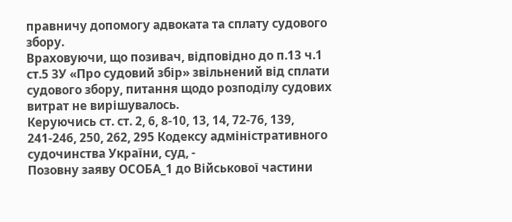правничу допомогу адвоката та сплату судового збору.
Враховуючи, що позивач, відповідно до п.13 ч.1 ст.5 ЗУ «Про судовий збір» звільнений від сплати судового збору, питання щодо розподілу судових витрат не вирішувалось.
Керуючись ст. ст. 2, 6, 8-10, 13, 14, 72-76, 139, 241-246, 250, 262, 295 Кодексу адміністративного судочинства України, суд, -
Позовну заяву ОСОБА_1 до Військової частини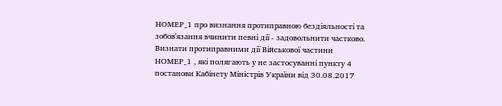НОМЕР_1 про визнання протиправною бездіяльності та зобов'язання вчинити певні дії - задовольнити частково.
Визнати протиправними дії Військової частини НОМЕР_1 , які полягають у не застосуванні пункту 4 постанови Кабінету Міністрів України від 30.08.2017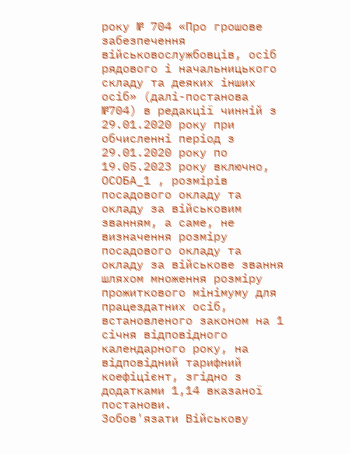року № 704 «Про грошове забезпечення військовослужбовців, осіб рядового і начальницького складу та деяких інших осіб» (далі-постанова №704) в редакції чинній з 29.01.2020 року при обчисленні період з 29.01.2020 року по 19.05.2023 року включно, ОСОБА_1 , розмірів посадового окладу та окладу за військовим званням, а саме, не визначення розміру посадового окладу та окладу за військове звання шляхом множення розміру прожиткового мінімуму для працездатних осіб, встановленого законом на 1 січня відповідного календарного року, на відповідний тарифний коефіцієнт, згідно з додатками 1,14 вказаної постанови.
Зобов'язати Військову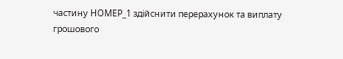частину НОМЕР_1 здійснити перерахунок та виплату грошового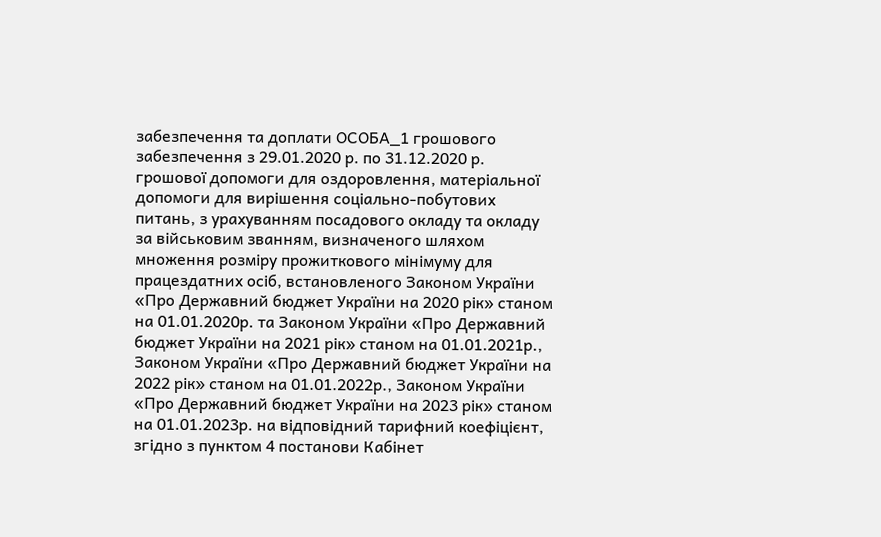забезпечення та доплати ОСОБА_1 грошового забезпечення з 29.01.2020 р. по 31.12.2020 р. грошової допомоги для оздоровлення, матеріальної допомоги для вирішення соціально-побутових питань, з урахуванням посадового окладу та окладу за військовим званням, визначеного шляхом множення розміру прожиткового мінімуму для працездатних осіб, встановленого Законом України «Про Державний бюджет України на 2020 рік» станом на 01.01.2020р. та Законом України «Про Державний бюджет України на 2021 рік» станом на 01.01.2021р., Законом України «Про Державний бюджет України на 2022 рік» станом на 01.01.2022р., Законом України «Про Державний бюджет України на 2023 рік» станом на 01.01.2023р. на відповідний тарифний коефіцієнт, згідно з пунктом 4 постанови Кабінет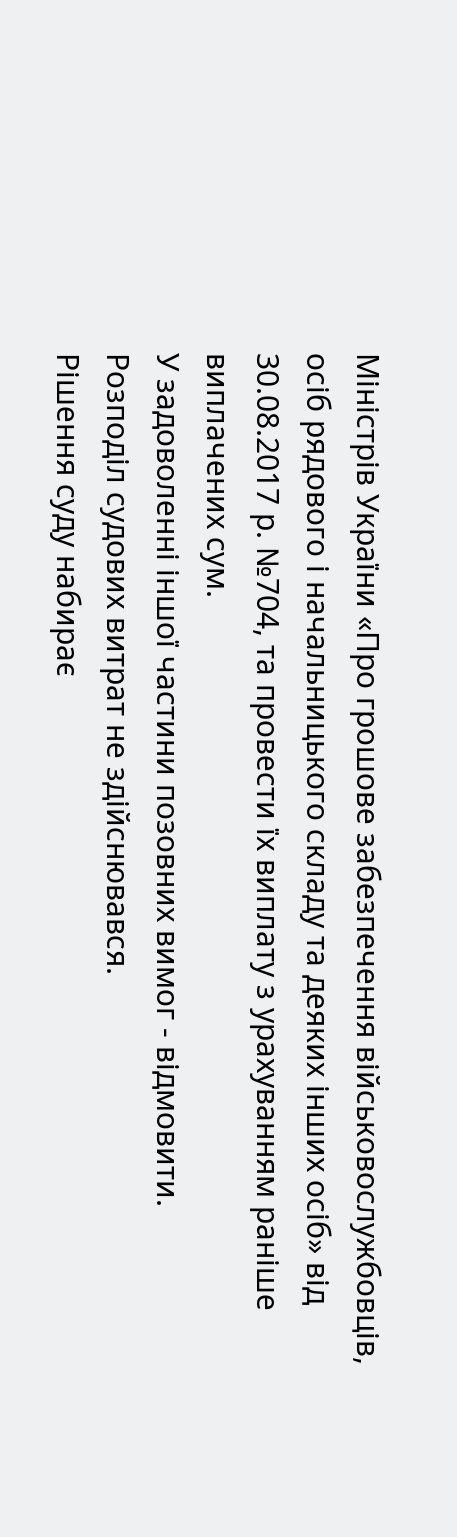Міністрів України «Про грошове забезпечення військовослужбовців, осіб рядового і начальницького складу та деяких інших осіб» від 30.08.2017 р. №704, та провести їх виплату з урахуванням раніше виплачених сум.
У задоволенні іншої частини позовних вимог - відмовити.
Розподіл судових витрат не здійснювався.
Рішення суду набирає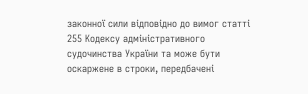законної сили відповідно до вимог статті 255 Кодексу адміністративного судочинства України та може бути оскаржене в строки, передбачені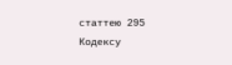статтею 295 Кодексу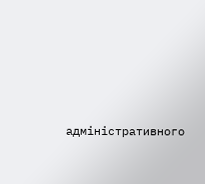адміністративного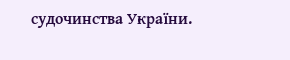судочинства України.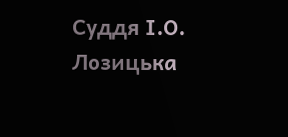Суддя І.О. Лозицька